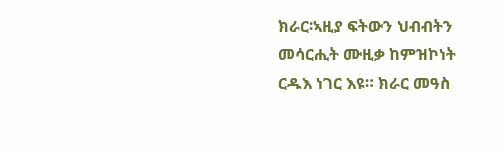ክራር፡ኣዚያ ፍትውን ህብብትን መሳርሒት ሙዚቃ ከምዝኮነት ርዱእ ነገር እዩ። ክራር መዓስ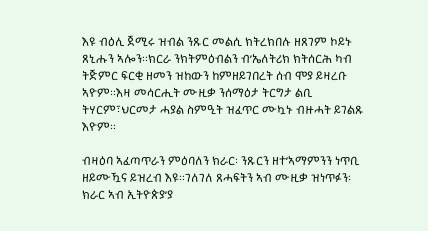እዩ ብዕሊ ጀሚሩ ዝብል ንጹር መልሲ ክትረክበሉ ዘጸገም ኮይኑ ጸኒሑን ኣሎን።ክርራ ንክትምዕብልን ብ’ኤለትሪክ ክትሰርሕ ካብ ትጅምር ፍርቂ ዘመን ዝከውን ከምዘይገበረት ሰብ ሞያ ይዛረቡ ኣዮም።እዛ መሳርሒት ሙዚቃ ንሰማዕታ ትርግታ ልቢ ትሃርም፣ህርመታ ሓያል ስምዒት ዝፈጥር ሙኳኑ ብዙሓት ይገልጹ እዮም።

ብዛዕባ ኣፈጣጥራን ምዕባለን ክራር፡ ንጹርን ዘተ’ኣማምንን ነጥቢ ዘይሙዃና ይዝረብ እዩ።ገለገለ ጸሓፍትን ኣብ ሙዚቃ ዝነጥፉን፡ ክራር ኣብ ኢትዮጵያ’ያ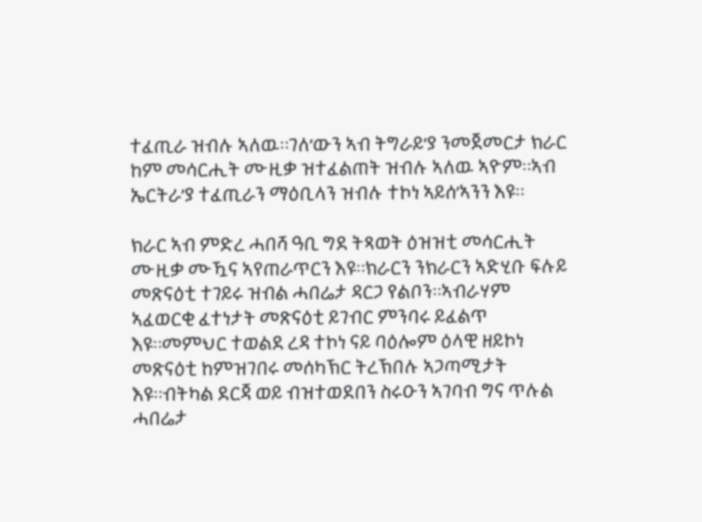ተፈጢራ ዝብሉ ኣለዉ።ገለ’ውን ኣብ ትግራይ’ያ ንመጀመርታ ክራር ከም መሳርሒት ሙዚቃ ዝተፈልጠት ዝብሉ ኣለዉ ኣዮም።ኣብ ኤርትራ’ያ ተፈጢራን ማዕቢላን ዝብሉ ተኮነ ኣይሰ’ኣንን እዩ።

ክራር ኣብ ምድረ ሓበሻ ዓቢ ግደ ትጻወት ዕዝዝቲ መሳርሒት ሙዚቃ ሙዃና ኣየጠራጥርን እዩ።ክራርን ንክራርን ኣድሂቡ ፍሉይ መጽናዕቲ ተገይሩ ዝብል ሓበሬታ ዳርጋ የልቦን።ኣብራሃም ኣፈወርቂ ፈተነታት መጽናዕቲ ይገብር ምንባሩ ይፈልጥ እዩ።መምህር ተወልደ ረዳ ተኮነ ናይ ባዕሎም ዕላዊ ዘይኮነ መጽናዕቲ ከምዝገበሩ መሰካኽር ትረኽበሉ ኣጋጣሚታት እዩ።ብትካል ደርጃ ወይ ብዝተወደበን ስሩዑን ኣገባብ ግና ጥሉል ሓበሬታ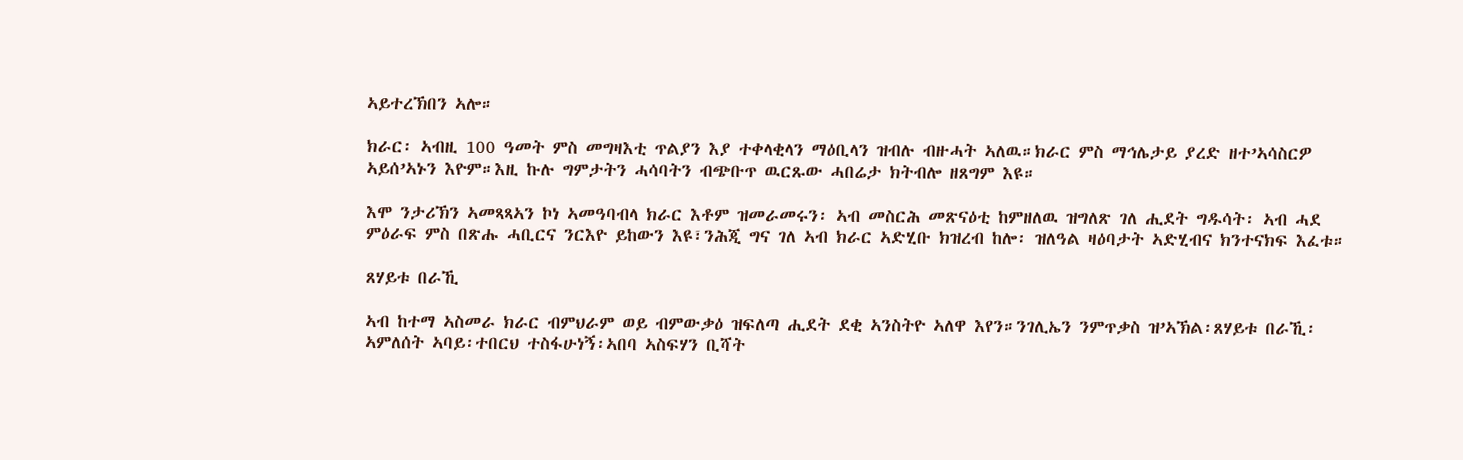ኣይተረኽበን ኣሎ።

ክራር፡ ኣብዚ 100 ዓመት ምስ መግዛእቲ ጥልያን እያ ተቀላቂላን ማዕቢላን ዝብሉ ብዙሓት ኣለዉ።ክራር ምስ ማኅሌታይ ያረድ ዘተ’ኣሳስርዎ ኣይሰ’ኣኑን እዮም።እዚ ኩሉ ግምታትን ሓሳባትን ብጭቡጥ ዉርጹው ሓበሬታ ክትብሎ ዘጸግም እዩ።

እሞ ንታሪኽን ኣመጻጻኣን ኮነ ኣመዓባብላ ክራር እቶም ዝመራመሩን፡ ኣብ መስርሕ መጽናዕቲ ከምዘለዉ ዝግለጽ ገለ ሒደት ግዱሳት፡ ኣብ ሓደ ምዕራፍ ምስ በጽሑ ሓቢርና ንርእዮ ይከውን እዩ፣ንሕጂ ግና ገለ ኣብ ክራር ኣድሂቡ ክዝረብ ከሎ፡ ዝለዓል ዛዕባታት ኣድሂብና ክንተናክፍ እፈቱ።

ጸሃይቱ በራኺ

ኣብ ከተማ ኣስመራ ክራር ብምህራም ወይ ብምውቃዕ ዝፍለጣ ሒደት ደቂ ኣንስትዮ ኣለዋ እየን።ንገሊኤን ንምጥቃስ ዝ’ኣኽል፡ጸሃይቱ በራኺ፡ኣምለሰት ኣባይ፡ተበርህ ተስፋሁነኝ፡ኣበባ ኣስፍሃን ቢሻት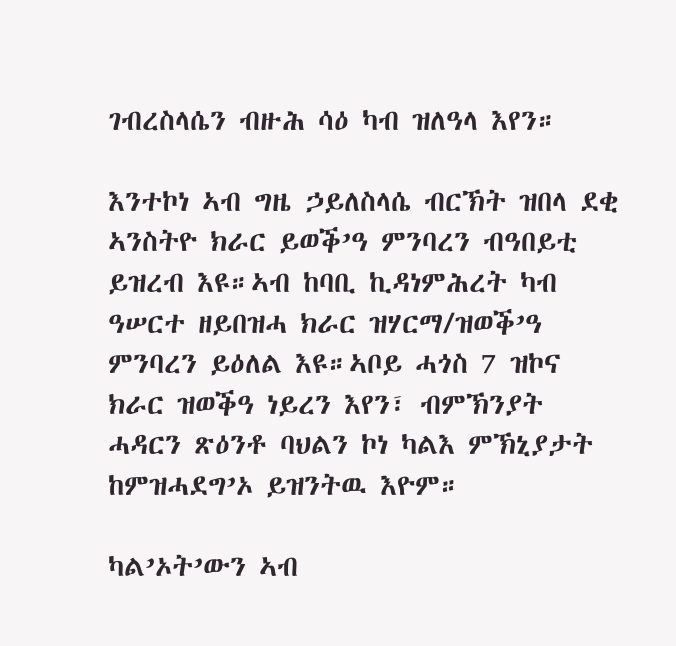ገብረስላሴን ብዙሕ ሳዕ ካብ ዝለዓላ እየን።

እንተኮነ ኣብ ግዜ ኃይለስላሴ ብርኽት ዝበላ ደቂ ኣንስትዮ ክራር ይወቕ’ዓ ምንባረን ብዓበይቲ ይዝረብ እዩ።ኣብ ከባቢ ኪዳነምሕረት ካብ ዓሠርተ ዘይበዝሓ ክራር ዝሃርማ/ዝወቕ’ዓ ምንባረን ይዕለል እዩ።ኣቦይ ሓጎስ 7 ዝኮና ክራር ዝወቕዓ ነይረን እየን፣ ብምኽንያት ሓዳርን ጽዕንቶ ባህልን ኮነ ካልእ ምኽኒያታት ከምዝሓደግ’ኦ ይዝንትዉ እዮም።

ካል’ኦት’ውን ኣብ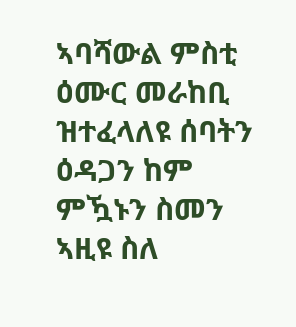ኣባሻውል ምስቲ ዕሙር መራከቢ ዝተፈላለዩ ሰባትን ዕዳጋን ከም ምዃኑን ስመን ኣዚዩ ስለ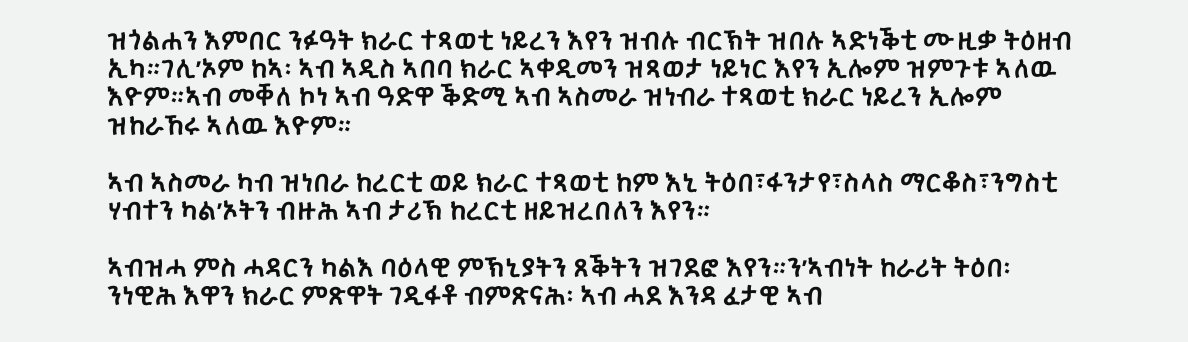ዝጎልሐን እምበር ንፉዓት ክራር ተጻወቲ ነይረን እየን ዝብሉ ብርኽት ዝበሉ ኣድነቕቲ ሙዚቃ ትዕዘብ ኢካ።ገሊ’ኦም ከኣ፡ ኣብ ኣዲስ ኣበባ ክራር ኣቀዲመን ዝጻወታ ነይነር እየን ኢሎም ዝምጉቱ ኣለዉ እዮም።ኣብ መቐለ ኮነ ኣብ ዓድዋ ቕድሚ ኣብ ኣስመራ ዝነብራ ተጻወቲ ክራር ነይረን ኢሎም ዝከራኸሩ ኣለዉ እዮም።

ኣብ ኣስመራ ካብ ዝነበራ ከረርቲ ወይ ክራር ተጻወቲ ከም እኒ ትዕበ፣ፋንታየ፣ስላስ ማርቆስ፣ንግስቲ ሃብተን ካል’ኦትን ብዙሕ ኣብ ታሪኽ ከረርቲ ዘይዝረበለን እየን።

ኣብዝሓ ምስ ሓዳርን ካልእ ባዕላዊ ምኽኒያትን ጸቕትን ዝገደፎ እየን።ን’ኣብነት ከራሪት ትዕበ፡ ንነዊሕ እዋን ክራር ምጽዋት ገዲፋቶ ብምጽናሕ፡ ኣብ ሓደ እንዳ ፈታዊ ኣብ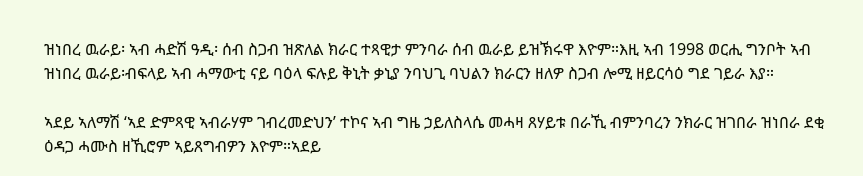ዝነበረ ዉራይ፡ ኣብ ሓድሽ ዓዲ፡ ሰብ ስጋብ ዝጽለል ክራር ተጻዊታ ምንባራ ሰብ ዉራይ ይዝኽሩዋ እዮም።እዚ ኣብ 1998 ወርሒ ግንቦት ኣብ ዝነበረ ዉራይ፡ብፍላይ ኣብ ሓማውቲ ናይ ባዕላ ፍሉይ ቅኒት ቃኒያ ንባህጊ ባህልን ክራርን ዘለዎ ስጋብ ሎሚ ዘይርሳዕ ግደ ገይራ እያ።

ኣደይ ኣለማሽ ‘ኣደ ድምጻዊ ኣብራሃም ገብረመድህን’ ተኮና ኣብ ግዜ ኃይለስላሴ መሓዛ ጸሃይቱ በራኺ ብምንባረን ንክራር ዝገበራ ዝነበራ ደቂ ዕዳጋ ሓሙስ ዘኺሮም ኣይጸግብዎን እዮም።ኣደይ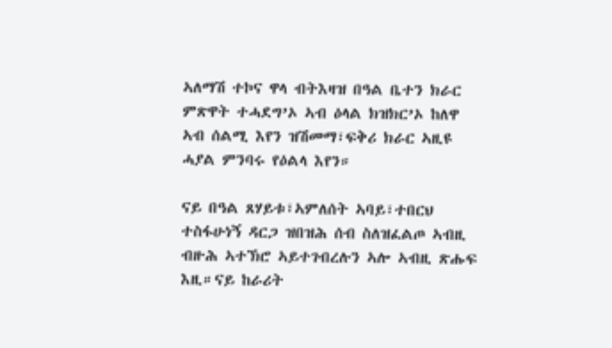ኣለማሽ ተኮና ዋላ ብትእዛዝ በዓል ቤተን ክራር ምጽዋት ተሓደግ’ኦ ኣብ ዕላል ክዝክር’ኦ ከለዋ ኣብ ሰልሚ እየን ዝሽመማ፣ፍቅሪ ክራር ኣዚዩ ሓያል ምንባሩ የዕልላ እየን።

ናይ በዓል ጸሃይቱ፣ኣምለሰት ኣባይ፣ተበርህ ተስፋሁነኝ ዳርጋ ዝበዝሕ ሰብ ስለዝፈልጦ ኣብዚ ብዙሕ ኣተኽሮ ኣይተገብረሉን ኣሎ ኣብዚ ጽሑፍ እዚ።ናይ ከራሪት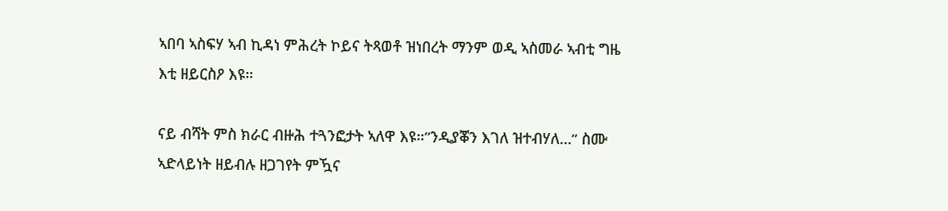ኣበባ ኣስፍሃ ኣብ ኪዳነ ምሕረት ኮይና ትጻወቶ ዝነበረት ማንም ወዲ ኣስመራ ኣብቲ ግዜ እቲ ዘይርስዖ እዩ።

ናይ ብሻት ምስ ክራር ብዙሕ ተጓንፎታት ኣለዋ እዩ።”ንዲያቖን እገለ ዝተብሃለ…” ስሙ ኣድላይነት ዘይብሉ ዘጋገየት ምዃና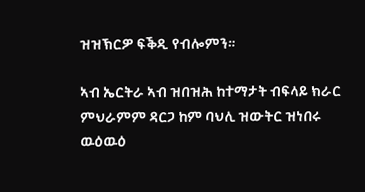ዝዝኽርዎ ፍቕዲ የብሎምን።

ኣብ ኤርትራ ኣብ ዝበዝሕ ከተማታት ብፍላይ ክራር ምህራምም ዳርጋ ከም ባህሊ ዝውትር ዝነበሩ ዉዕዉዕ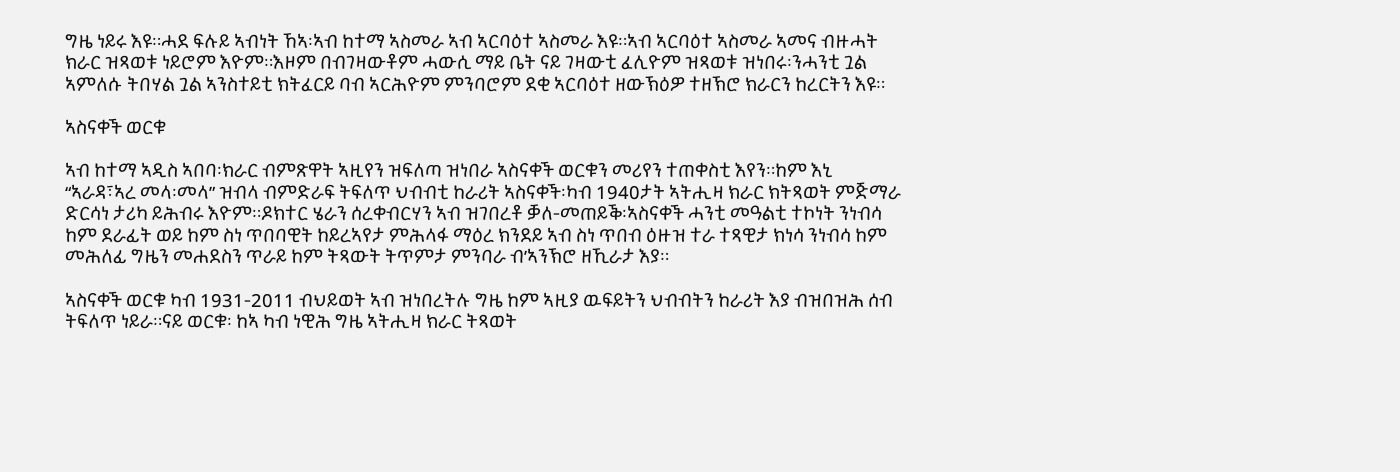ግዜ ነይሩ እዩ።ሓደ ፍሉይ ኣብነት ኸኣ፡ኣብ ከተማ ኣስመራ ኣብ ኣርባዕተ ኣስመራ እዩ።ኣብ ኣርባዕተ ኣስመራ ኣመና ብዙሓት ክራር ዝጻወቱ ነይሮም እዮም።እዞም በብገዛውቶም ሓውሲ ማይ ቤት ናይ ገዛውቲ ፈሊዮም ዝጻወቱ ዝነበሩ፡ንሓንቲ ጓል ኣምለሱ ትበሃል ጓል ኣንስተይቲ ክትፈርይ ባብ ኣርሕዮም ምንባሮም ደቂ ኣርባዕተ ዘውኽዕዎ ተዘኽሮ ክራርን ከረርትን እዩ።

ኣስናቀች ወርቁ

ኣብ ከተማ ኣዲስ ኣበባ፡ክራር ብምጽዋት ኣዚየን ዝፍለጣ ዝነበራ ኣስናቀች ወርቁን መሪየን ተጠቀስቲ እየን።ከም እኒ “ኣራዳ፣ኣረ መላ፡መላ” ዝብላ ብምድራፍ ትፍለጥ ህብብቲ ከራሪት ኣስናቀች፡ካብ 1940ታት ኣትሒዛ ክራር ክትጻወት ምጅማራ ድርሳነ ታሪካ ይሕብሩ እዮም።ዶክተር ሄራን ሰረቀብርሃን ኣብ ዝገበረቶ ቓለ-መጠይቕ፡ኣስናቀች ሓንቲ መዓልቲ ተኮነት ንነብሳ ከም ደራፊት ወይ ከም ስነ ጥበባዊት ከይረኣየታ ምሕላፋ ማዕረ ክንደይ ኣብ ስነ ጥበብ ዕዙዝ ተራ ተጻዊታ ክነሳ ንነብሳ ከም መሕለፊ ግዜን መሐደስን ጥራይ ከም ትጻውት ትጥምታ ምንባራ ብ’ኣንኽሮ ዘኺራታ እያ።

ኣስናቀች ወርቁ ካብ 1931-2011 ብህይወት ኣብ ዝነበረትሉ ግዜ ከም ኣዚያ ዉፍይትን ህብብትን ከራሪት እያ ብዝበዝሕ ሰብ ትፍለጥ ነይራ።ናይ ወርቁ፡ ከኣ ካብ ነዊሕ ግዜ ኣትሒዛ ክራር ትጻወት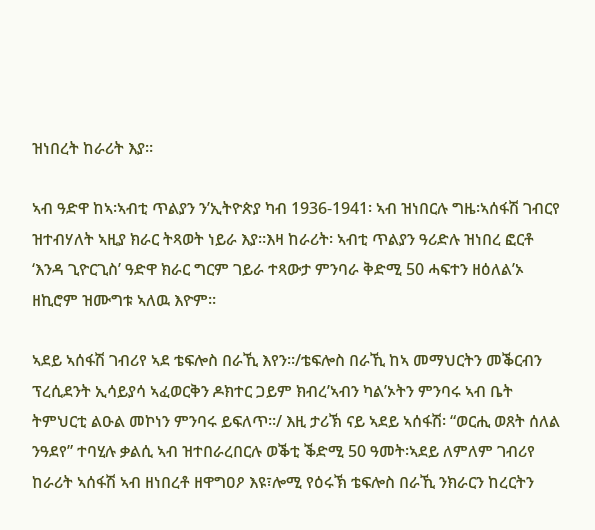ዝነበረት ከራሪት እያ።

ኣብ ዓድዋ ከኣ፡ኣብቲ ጥልያን ን’ኢትዮጵያ ካብ 1936-1941፡ ኣብ ዝነበርሉ ግዜ፡ኣሰፋሽ ገብርየ ዝተብሃለት ኣዚያ ክራር ትጻወት ነይራ እያ።እዛ ከራሪት፡ ኣብቲ ጥልያን ዓሪድሉ ዝነበረ ፎርቶ ‘እንዳ ጊዮርጊስ’ ዓድዋ ክራር ግርም ገይራ ተጻውታ ምንባራ ቅድሚ 50 ሓፍተን ዘዕለል’ኦ ዘኪሮም ዝሙግቱ ኣለዉ እዮም።

ኣደይ ኣሰፋሽ ገብሪየ ኣደ ቴፍሎስ በራኺ እየን።/ቴፍሎስ በራኺ ከኣ መማህርትን መቕርብን ፕረሲደንት ኢሳይያሳ ኣፈወርቅን ዶክተር ጋይም ክብረ’ኣብን ካል’ኦትን ምንባሩ ኣብ ቤት ትምህርቲ ልዑል መኮነን ምንባሩ ይፍለጥ።/ እዚ ታሪኽ ናይ ኣደይ ኣሰፋሽ፡ “ወርሒ ወጸት ሰለል ንዓደየ” ተባሂሉ ቃልሲ ኣብ ዝተበራረበርሉ ወቕቲ ቕድሚ 50 ዓመት፡ኣደይ ለምለም ገብሪየ ከራሪት ኣሰፋሽ ኣብ ዘነበረቶ ዘዋግዐዖ እዩ፣ሎሚ የዕሩኽ ቴፍሎስ በራኺ ንክራርን ከረርትን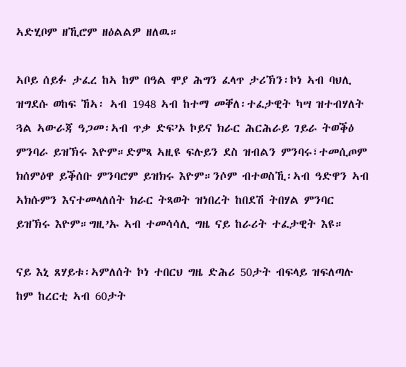ኣድሂቦም ዘኺሮም ዘዕልልዎ ዘለዉ።

ኣቦይ ሰይፉ ታፈረ ከኣ ከም በዓል ሞያ ሕግን ፈላጥ ታሪኽን፡ኮነ ኣብ ባህሊ ዝግደሱ ወከፍ ኸኣ፡ ኣብ 1948 ኣብ ከተማ መቐለ፡ተፈታዊት ካሣ ዝተብሃለት ጓል ኣውራጃ ዓጋመ፡ኣብ ጥቃ ድፍ’ኦ ኮይና ክራር ሕርሕራይ ገይራ ትወቕዕ ምንባራ ይዝኽሩ እዮም።ድምጻ ኣዚዩ ፍሉይን ደስ ዝብልን ምንባሩ፣ተመሲጦም ክሰምዕዋ ይቕሰቡ ምንባሮም ይዝክሩ እዮም።ንሶም ብተወስኺ፡ኣብ ዓድዋን ኣብ ኣክሱምን እናተመላለሰት ክራር ትጻወት ዝነበረት ከበደሽ ትበሃል ምንባር ይዝኽሩ እዮም።ግዚ’ኡ ኣብ ተመሳሳሊ ግዜ ናይ ከራሪት ተፈታዊት እዩ።

ናይ እኒ ጸሃይቱ፡ኣምለሰት ኮነ ተበርህ ግዜ ድሕሪ 50ታት ብፍላይ ዝፍለጣሉ ከም ከረርቲ ኣብ 60ታት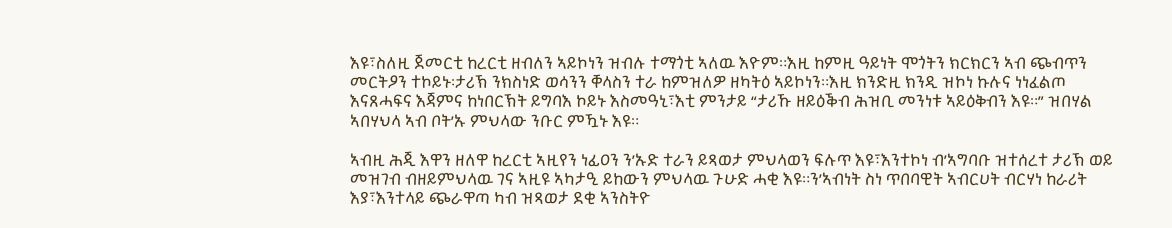እዩ፣ስለዚ ጀመርቲ ከረርቲ ዘብለን ኣይኮነን ዝብሉ ተማጎቲ ኣለዉ እዮም።እዚ ከምዚ ዓይነት ሞጎትን ክርክርን ኣብ ጭብጥን መርትዖን ተኮይኑ፡ታሪኽ ንክስነድ ወሳንን ቐላስን ተራ ከምዝለዎ ዘካትዕ ኣይኮነን።እዚ ክንድዚ ክንዲ ዝኮነ ኩሉና ነነፈልጦ እናጸሓፍና እጃምና ከነበርኽት ይግባእ ኮይኑ እስመዓኒ፣እቲ ምንታይ “ታሪኹ ዘይዕቕብ ሕዝቢ መንነቱ ኣይዕቅብን እዩ።” ዝበሃል ኣበሃህላ ኣብ ቦት’ኡ ምህላው ንቡር ምዃኑ እዩ።

ኣብዚ ሕጂ እዋን ዘለዋ ከረርቲ ኣዚየን ነፊዐን ን’ኡድ ተራን ይጻወታ ምህላወን ፍሉጥ እዩ፣እንተኮነ ብ’ኣግባቡ ዝተሰረተ ታሪኽ ወይ መዝገብ ብዘይምህላዉ ገና ኣዚዩ ኣካታዒ ይከውን ምህላዉ ጉሁድ ሓቂ እዩ።ን’ኣብነት ስነ ጥበባዊት ኣብርሀት ብርሃነ ከራሪት እያ፣እንተላይ ጭራዋጣ ካብ ዝጻወታ ደቂ ኣንስትዮ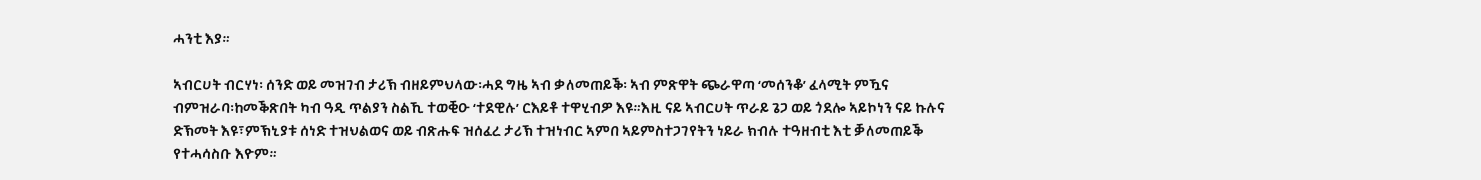ሓንቲ እያ።

ኣብርሀት ብርሃነ፡ ሰንድ ወይ መዝገብ ታሪኽ ብዘይምህላው፡ሓደ ግዜ ኣብ ቃለመጠይቕ፡ ኣብ ምጽዋት ጭራዋጣ ‘መሰንቆ’ ፈላሚት ምዃና ብምዝራባ፡ከመቕጽበት ካብ ዓዲ ጥልያን ስልኺ ተወቒዑ ‘ተደዊሉ’ ርእይቶ ተዋሂብዎ እዩ።እዚ ናይ ኣብርሀት ጥራይ ጌጋ ወይ ጎደሎ ኣይኮነን ናይ ኩሉና ድኽመት እዩ፣ምኽኒያቱ ሰነድ ተዝህልወና ወይ ብጽሑፍ ዝሰፈረ ታሪኽ ተዝነብር ኣምበ ኣይምስተጋገየትን ነይራ ክብሉ ተዓዘብቲ እቲ ቓለመጠይቕ የተሓሳስቡ እዮም።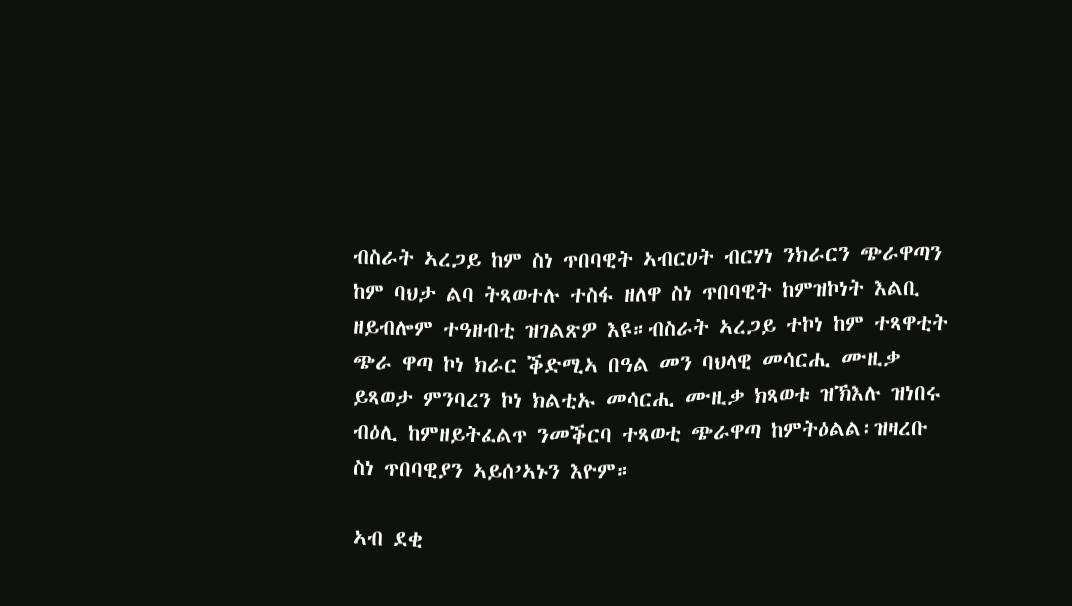ብስራት ኣረጋይ ከም ስነ ጥበባዊት ኣብርሀት ብርሃነ ንክራርን ጭራዋጣን ከም ባህታ ልባ ትጻወተሉ ተስፋ ዘለዋ ስነ ጥበባዊት ከምዝኮነት እልቢ ዘይብሎም ተዓዘብቲ ዝገልጽዎ እዩ።ብስራት ኣረጋይ ተኮነ ከም ተጻዋቲት ጭራ ዋጣ ኮነ ክራር ቕድሚኣ በዓል መን ባህላዊ መሳርሒ ሙዚቃ ይጻወታ ምንባረን ኮነ ክልቲኡ መሳርሒ ሙዚቃ ክጻወቱ ዝኽእሉ ዝነበሩ ብዕሊ ከምዘይትፈልጥ ንመቕርባ ተጻወቲ ጭራዋጣ ከምትዕልል፡ዝዛረቡ ስነ ጥበባዊያን ኣይሰ’ኣኑን እዮም።

ኣብ ደቂ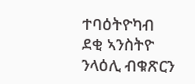ተባዕትዮካብ ደቂ ኣንስትዮ ንላዕሊ ብቁጽርን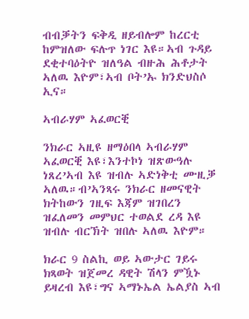ብብቓትን ፍቅዲ ዘይብሎም ከረርቲ ከምዝለው ፍሉጥ ነገር እዩ።ኣብ ጉዳይ ደቂተባዕትዮ ዝለዓል ብዙሕ ሕቶታት ኣለዉ እዮም፣ኣብ ቦት’ኡ ክንድህስሶ ኢና።

ኣብራሃም ኣፈወርቒ

ንክራር ኣዚዩ ዘማዕበላ ኣብራሃም ኣፈወርቒ እዩ፣እንተኮነ ዝጽውዓሉ ነጸረ’ኣብ እዩ ዝብሉ ኣድነቅቲ ሙዚቓ ኣለዉ።ብ’ኣንጻሩ ንክራር ዘመናዊት ክትከውን ገዚፍ እጃም ዝገበረን ዝፈለመን መምህር ተወልደ ረዳ እዩ ዝብሉ ብርኽት ዝበሉ ኣለዉ እዮም።

ክራር 9 ስልኪ ወይ ኣውታር ገይሩ ክጻወት ዝጀመረ ዳዊት ሽላን ምዃኑ ይዛረብ እዩ፣ግና ኣማኑኤል ኤልያስ ኣብ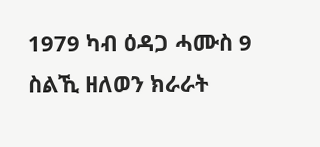1979 ካብ ዕዳጋ ሓሙስ 9 ስልኺ ዘለወን ክራራት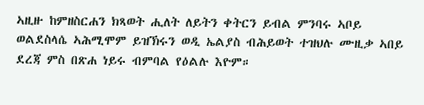ኣዚዙ ከምዘስርሐን ክጻወት ሒለት ለይትን ቀትርን ይብል ምንባሩ ኣቦይ ወልደስላሴ ኣሕሚሞም ይዝኽሩን ወዲ ኤልያስ ብሕይወት ተዝህሉ ሙዚቃ ኣበይ ደረጃ ምስ በጽሐ ነይሩ ብምባል የዕልሉ እዮም።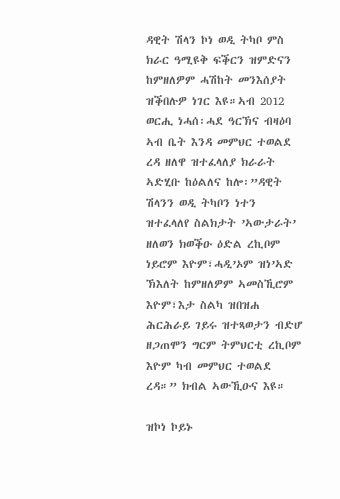ዳዊት ሽላን ኮነ ወዲ ትካቦ ምስ ክራር ዓሚዩቅ ፍቕርን ዝምድናን ከምዘለዎም ሓሽከት መንእሰያት ዝቕበሉዎ ነገር እዩ።ኣብ 2012 ወርሒ ነሓሰ፡ሓደ ዓርኽና ብዛዕባ ኣብ ቤት እንዳ መምህር ተወልደ ረዳ ዘለዋ ዝተፈላለያ ክራራት ኣድሂቡ ከዕልለና ከሎ፡”ዳዊት ሽላንን ወዲ ትካቦን ነተን ዝተፈላለየ ስልክታት ’ኣውታራት’ ዘለወን ክወቕዑ ዕድል ረኪቦም ነይሮም እዮም፣ሓዲ’ኦም ዝነ’ኣድ ኽእለት ከምዘለዎም ኣመስኺሮም እዮም፣እታ ስልካ ዝበዝሐ ሕርሕራይ ገይሩ ዝተጻወታን ብድሆ ዘጋጠሞን ግርም ትምህርቲ ረኪቦም እዮም ካብ መምህር ተወልደ ረዳ።” ክብል ኣውኺዑና እዩ።

ዝኮነ ኮይኑ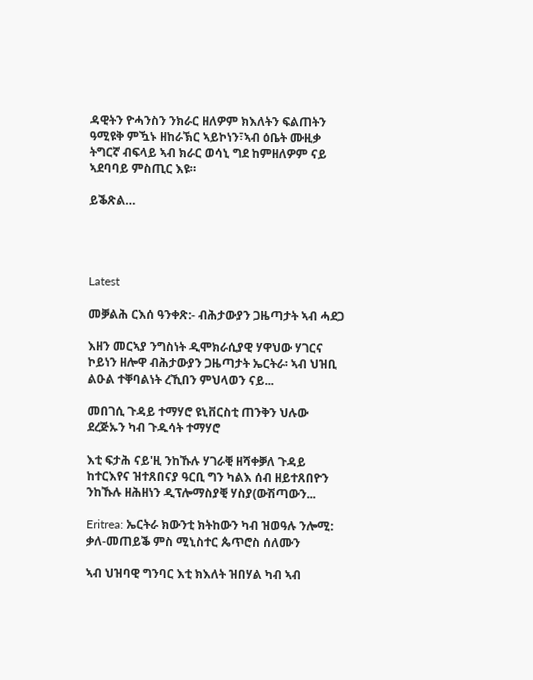ዳዊትን ዮሓንስን ንክራር ዘለዎም ክእለትን ፍልጠትን ዓሚዩቅ ምዃኑ ዘከራኽር ኣይኮነን፣ኣብ ዕቤት ሙዚቃ ትግርኛ ብፍላይ ኣብ ክራር ወሳኒ ግደ ከምዘለዎም ናይ ኣደባባይ ምስጢር እዩ።

ይቕጽል…




Latest

መቓልሕ ርእሰ ዓንቀጽ:- ብሕታውያን ጋዜጣታት ኣብ ሓደጋ

እዘን መርኣያ ንግስነት ዲሞክራሲያዊ ሃዋህው ሃገርና ኮይነን ዘሎዋ ብሕታውያን ጋዜጣታት ኤርትራ፡ ኣብ ህዝቢ ልዑል ተቐባልነት ረኺበን ምህላወን ናይ...

መበገሲ ጉዳይ ተማሃሮ ዩኒቨርስቲ ጠንቅን ህሉው ደረጅኡን ካብ ጉዱሳት ተማሃሮ

እቲ ፍታሕ ናይ'ዚ ንከኹሉ ሃገራቒ ዘሻቀቓለ ጉዳይ ከተርእየና ዝተጸበናያ ዓርቢ ግን ካልእ ሰብ ዘይተጸበዮን ንከኹሉ ዘሕዘነን ዲፕሎማስያቒ ሃስያ(ውሽጣውን...

Eritrea: ኤርትራ ክውንቲ ክትከውን ካብ ዝወዓሉ ንሎሚ: ቃለ-መጠይቕ ምስ ሚኒስተር ጴጥሮስ ሰለሙን

ኣብ ህዝባዊ ግንባር እቲ ክእለት ዝበሃል ካብ ኣብ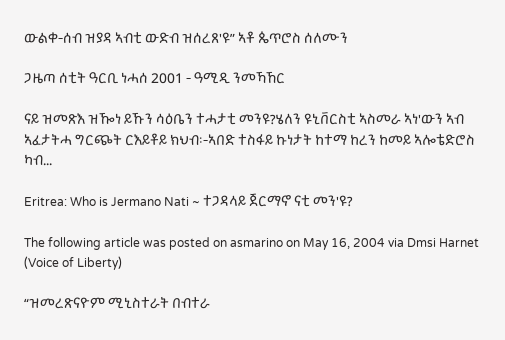ውልቀ-ሰብ ዝያዳ ኣብቲ ውድብ ዝሰረጸ'ዩ” ኣቶ ጴጥሮስ ሰለሙን

ጋዜጣ ሰቲት ዓርቢ ነሓሰ 2001 - ዓሚዲ ንመኻኸር

ናይ ዝመጽእ ዝዀነ ይኹን ሳዕቤን ተሓታቲ መንዩ?ሄለን ዩኒቨርስቲ ኣስመራ ኣነ'ውን ኣብ ኣፈታትሓ ግርጭት ርእይቶይ ክህብ፡-ኣበድ ተስፋይ ኩነታት ከተማ ከረን ከመይ ኣሎቴድሮስ ካብ...

Eritrea: Who is Jermano Nati ~ ተጋዳላይ ጀርማኖ ናቲ መን'ዩ?

The following article was posted on asmarino on May 16, 2004 via Dmsi Harnet (Voice of Liberty)

“ዝመረጽናዮም ሚኒስተራት በብተራ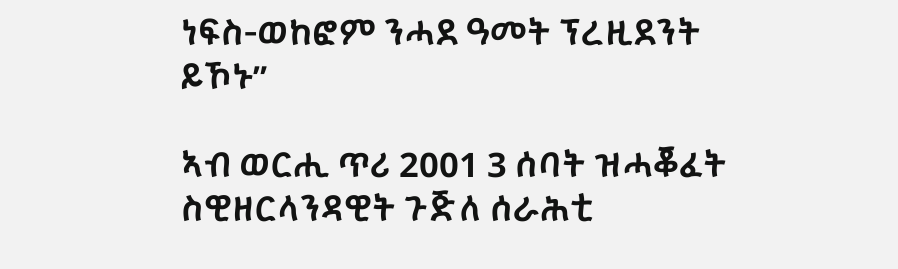ነፍስ-ወከፎም ንሓደ ዓመት ፕረዚደንት ይኾኑ”

ኣብ ወርሒ ጥሪ 2001 3 ሰባት ዝሓቖፈት ስዊዘርላንዳዊት ጉጅለ ሰራሕቲ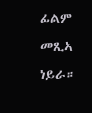ፊልም መጺኣ ነይራ።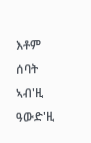እቶም ሰባት ኣብ'ዚ ዓውድ'ዚ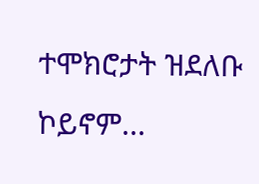ተሞክሮታት ዝደለቡ ኮይኖም...